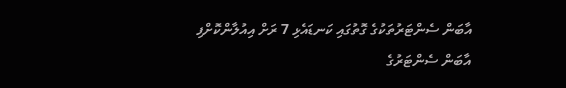އާބަން ސެންޓަރުތަކުގެ ގޮތުގައި ކަނޑައެޅި 7 ރަށް އިއުލާންކޮށްފި
އާބަން ސެންޓަރުގެ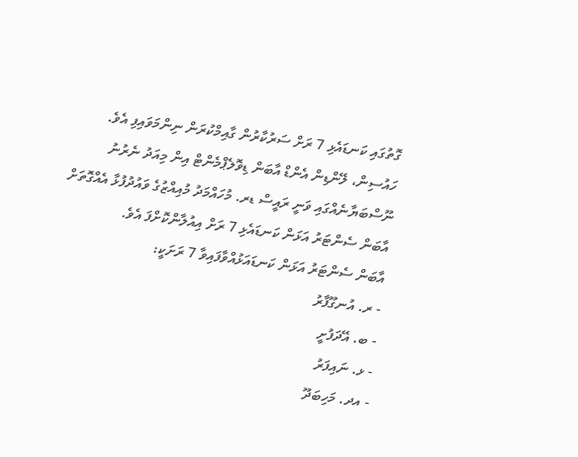ގޮތުގައި ކަނޑައެޅި 7 ރަށް ސަރުކާރުން ގާއިމްކުރަން ނިންމަވައިފި އެވެ.
ހައުސިން، ލޭންޑިން އެންޑް އާބަން ޑިވޮލެޕްމެންޓް އިން މިއަދު ނެރުނު ނޫސްބަޔާނެއްގައި ވަނީ ރައީސް ޑރ. މުހައްމަދު މުއިއްޒުގެ ވައުދުފުޅާ އެއްގޮތަށް އާބަން ސެންޓަރު އަޅަން ކަނޑައެޅި 7 ރަށް އިއުލާންކޮށްފަ އެވެ.
އާބަން ސެންޓަރު އަޅަން ކަނޑައަޅުއްވާފައިވާ 7 ރަށަކީ:
- ރ. އުނގޫފާރު
- ބ. އޭދަފުށީ
- ޅ. ނައިފަރު
- އދ. މަހިބަދޫ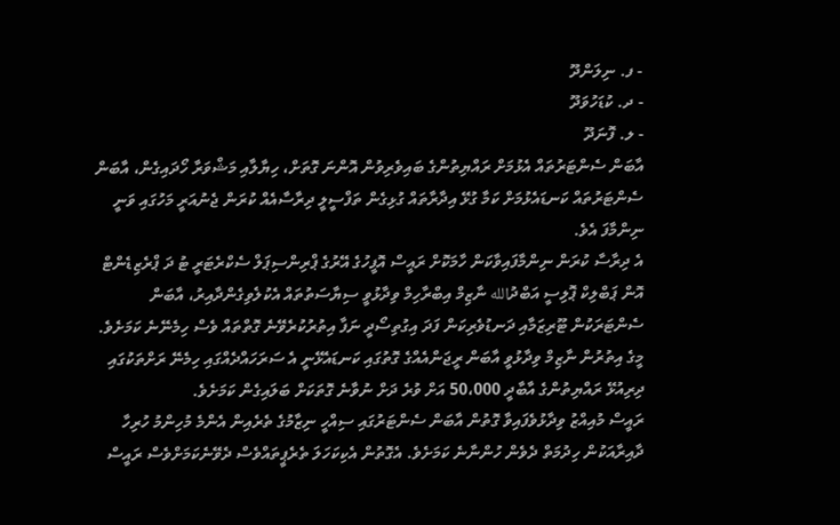- ފ. ނިލަންދޫ
- ދ. ކުޑަހުވަދޫ
- ލ. ފޮނަދޫ
އާބަން ސެންޓަރުތައް އެޅުމަށް ރައްޔިތުންގެ ބައިވެރިވުން އޮންނަ ގޮތަށް، ހިޔާލާއި މަޝްވަރާ ހޯދައިގެން، އާބަން ސެންޓަރުތައް ކަނޑައެޅުމަށް ކަމާ ގުޅޭ އިދާރާތައް ގުޅިގެން ތަފްސީލީ ދިރާސާއެއް ކުރަން ޖެނުއަރީ މަހުގައި ވަނީ ނިންމާފަ އެވެ.
އެ ދިރާސާ ކުރަން ނިންމާފައިވާކަން ހާމަކޮށް ރައީސް އޮފީހުގެ އޭރުގެ ޕްރިންސިޕަލް ސެކްރެޓަރީ ޓު ދަ ޕްރެޒިޑެންޓް އޮން ޕަބްލިކް ޕޮލިސީ އަބްދުالله ނާޒިމް އިބްރާހިމް ވިދާޅުވީ ސިޔާސަތުތައް އެކުލެވިގެންދާއިރު، އާބަން ސެންޓަރަކުން ޓޫރިޒަމާއި ދަނޑުވެރިކަން ފަދަ އިގުތިސޯދީ ނަފާ އިތުރުކުރެވޭނެ ގޮތްތައް ވެސް ހިމެނޭނެ ކަމަށެވެ.
މީގެ އިތުރުން ނާޒިމް ވިދާޅުވީ އާބަން ރީޖަންއެއްގެ ގޮތުގައި ކަނޑައެޅޭނީ އެ ސަރަހައްދެއްގައި ހިމެނޭ ރަށްތަކުގައި ދިރިއުޅޭ ރައްޔިތުންގެ އާބާދީ 50،000 އަށް ވުރެ ދަށް ނުވާނެ ގޮތަކަށް ބަލައިގެން ކަމަށެވެ.
ރައީސް މުއިއްޒު ވިދާޅުވެފައިވާ ގޮތުން އާބަން ސެންޓަރުގައި ސިއްހީ ނިޒާމުގެ ތެރެއިން އެންމެ މުހިންމު ހުރިހާ ދާއިރާއަކުން ހިދުމަތް ދެވެން ހުންނާނެ ކަމަށެވެ. އެގޮތުން އެކިކަހަލަ ތެރެޕީތައްވެސް ދެވޭނެކަމަށްވެސް ރައީސް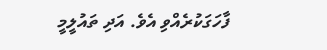ފާހަގަކުރެއްވި އެވެ. އަދި ތައުލީމީ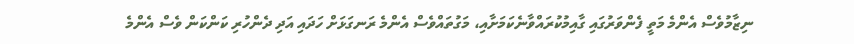ނިޒާމުވެސް އެންމެ މަތީ ފެންވަރުގައި ގާއިމުކުރައްވާނެކަމަށާއި، މަގުތައްވެސް އެންމެ ރަނގަޅަށް ހަދައި އަދި ދެންހުރި ކަންކަން ވެސް އެންމެ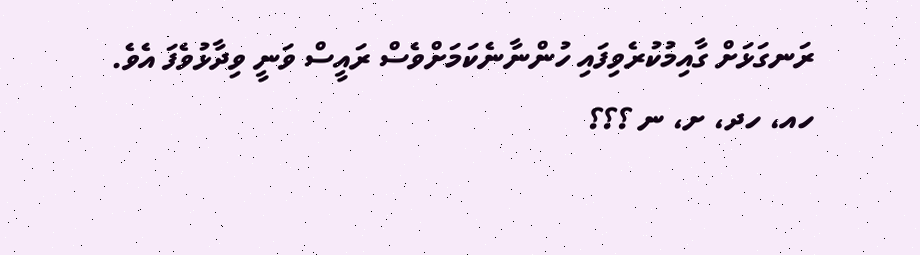ރަނގަޅަށް ގާއިމުކުރެވިފައި ހުންނާނެކަމަށްވެސް ރައީސް ވަނީ ވިދާޅުވެފަ އެވެ.
ހއ، ހދ، ށ، ނ ؟؟؟